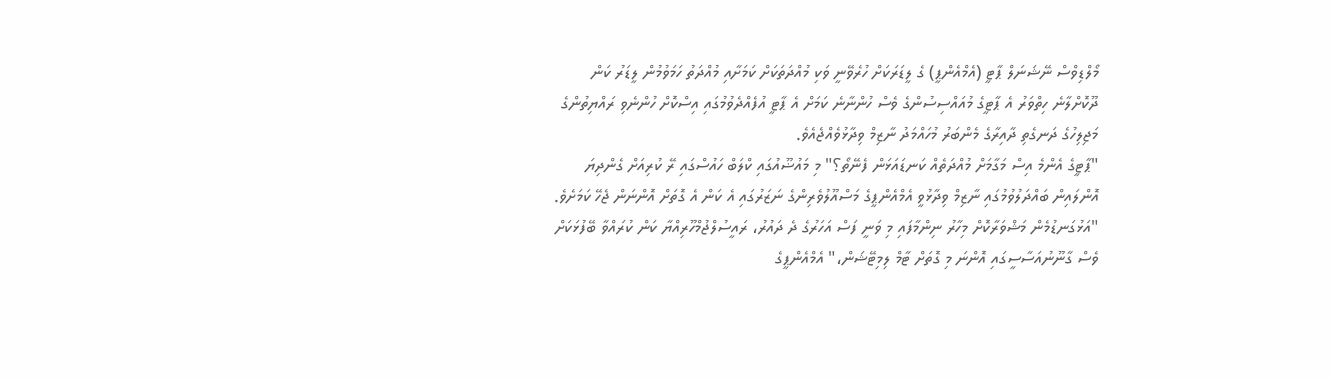މޯލްޑިވްސް ނޭޝަނަލް ޕާޓީ (އެމްއެންޕީ) ގެ ލީޑަރަކަށް ހުރެވޭނީ ވަކި މުއްދަތަކަށް ކަމަށާއި މުއްދަތު ހަމަވުމުން ލީޑަރު ކަން ދޫކޮށްލާނެ ހިތްވަރު އެ ޕާޓީގެ މުއައްސިސުންގެ ވެސް ހުންނާނެ ކަމަށް އެ ޕާޓީ އުފެއްދެވުމުގައި އިސްކޮށް ހުންނެވި ރައްޔިތުންގެ މަޖިލިހުގެ ދަނގެތި ދާއިރާގެ މެންބަރު މުހައްމަދު ނާޒިމް ވިދާޅުވެއްޖެއެވެ.
"ޕާޓީގެ އެންމެ އިސް މަގާމަށް މުއްދަތެއް ކަނޑައަޅަން ފެނޭތޯ؟" މި މައުޟޫއުގައި ކްލަބް ހައުސްގައި ރޭ ކުރިއަށް ގެންދިޔަ އޮންލައިން ބައްދަލުވުމުގައި ނާޒިމް ވިދާޅުވީ އެމްއެންޕީގެ މަސްއޫލުވެރިންގެ ނަޒަރުގައި އެ ކަން އެ ގޮތަށް އޮންނަން ޖެހޭ ކަމަށެވެ.
"އަޅުގަނޑުމެން މަޝްވަރާކޮށް މިހާރު ނިންމާފައި މި ވަނީ ފަސް އަހަރުގެ ދެ ދައުރު، ރައީސުލްޖުމްހޫރިއްޔާ ކަން ކުރައްވާ ބޭފުޅަކަށް ވެސް ގާނޫނުއަސާސީގައި އޮންނަ މި ގޮތަށް ޓާމް ލިމިޓޭޝަން،" އެމްއެންޕީގެ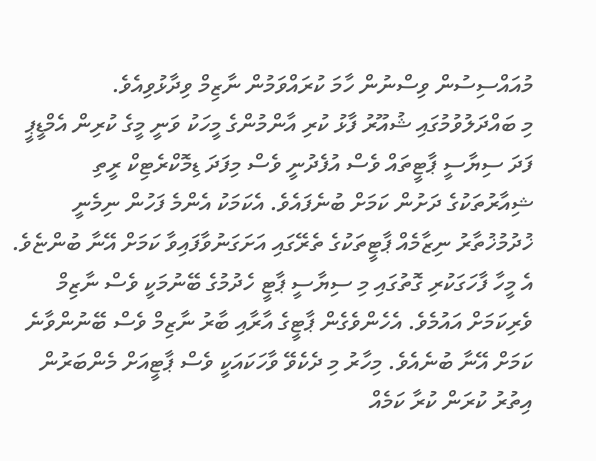މުއައްސިސުން ވިސްނުން ހާމަ ކުރައްވަމުން ނާޒިމް ވިދާޅުވިއެވެ.
މި ބައްދަލުވުމުގައި ޝުއޫރު ފާޅު ކުރި އާންމުންގެ މީހަކު ވަނީ މީގެ ކުރިން އެމްޑީޕީ ފަދަ ސިޔާސީ ޕާޓީތައް ވެސް އުފެދުނީ ވެސް މިފަދަ ޑިމޮކްރެޓިކް ރީތި ޝިއާރުތަކުގެ ދަށުން ކަމަށް ބުނެފައެވެ. އެކަމަކު އެންމެ ފަހުން ނިމެނީ ޚުދުމުޚުތާރު ނިޒާމެއް ޕާޓީތަކުގެ ތެރޭގައި އަށަގަނުވާފައިވާ ކަމަށް އޭނާ ބުންޏެވެ.
އެ މީހާ ފާހަގަކުރި ގޮތުގައި މި ސިޔާސީ ޕާޓީ ހެދުމުގެ ބޭނުމަކީ ވެސް ނާޒިމް ވެރިކަމަށް އައުމެވެ. އެހެންވެގެން ޕާޓީގެ އާރާއި ބާރު ނާޒިމް ވެސް ބޭނުންވާނެ ކަމަށް އޭނާ ބުނެއެވެ. މިހާރު މި ދެކެވޭ ވާހަކައަކީ ވެސް ޕާޓީއަށް މެންބަރުން އިތުރު ކުރަން ކުރާ ކަމެއް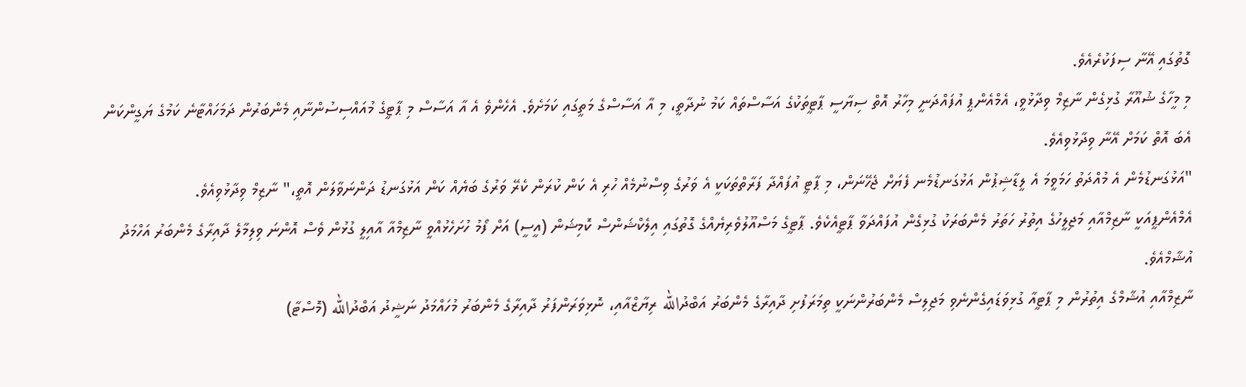ގޮތުގައި އޭނާ ސިފަކުރެއެވެ.
މި މީހާގެ ޝުއޫރާ ގުޅިގެން ނާޒިމް ވިދާޅުވީ، އެމްއެންޕީ އުފައްދަނީ މިހާރު އޮތް ސިޔާސީ ޕާޓީތަކުގެ އަސާސްތައް ކަމު ނުދާތީ، މި އާ އަސާސްގެ މަތީގައި ކަމަށެވެ. އެހެންވެ އެ އާ އަސާސް މި ޕާޓީގެ މުއައްސިސުންނާއި މެންބަރުން ދަމަހައްޓާނެ ކަމުގެ ޔަގީންކަން އެބަ އޮތް ކަމަށް އޭނާ ވިދާޅުވިއެވެ.
"އަޅުގަނޑުމެން އެ މުއްދަތު ހަމަވީމަ އެ ލީޑާޝިޕުން އަޅުގަނޑުމެނ ފެޔަށް ޖެހޭނަން، މި ޕާޓީ އުފައްދާ ފަރާތްތަކަކީ އެ ވަރުގެ ވިސްނުމެއް ހުރި އެ ކަން ކުރަން ކެރޭ ވަރުގެ ބަޔެއް ކަން އަޅުގަނޑު ދަންނަވާލަން އޮތީ،" ނާޒިމް ވިދާޅުވިއެވެ.
އެމްއެންޕީއަކީ ނާޒިމްއާއި މަޖިލީހުގެ އިތުރު ހަތަރު މެންބަރަކު ގުޅިގެން އުފައްދަވާ ޕާޓީއެކެވެ. ޕާޓީގެ މަސްއޫލުވެރިޔެއްގެ ގޮތުގައި އިލެކްޝަންސް ކޮމިޝަން (އީސީ) އަށް ފޯމު ހުށަހެޅުއްވީ ނާޒިމްއާ އާއިލީ ގުޅުން ވެސް އޮންނަ ވިލިމާލެ ދާއިރާގެ މެންބަރު އަހްމަދު އުޝާމްއެވެ.
ނާޒިމްއާއި އުޝާމްގެ އިތުރުން މި ޕާޓީއާ ގުޅިވަޑައިގެންނެވި މަޖިލިސް މެންބަރުންނަކީ ތިމަރަފުށި ދާއިރާގެ މެންބަރު އަބްދުالله ރިޔާޒްއާއި، ނޮޅިވަރަންފަރު ދާއިރާގެ މެންބަރު މުހައްމަދު ނަޝީދު އަބްދުالله (މޮސްޓާ)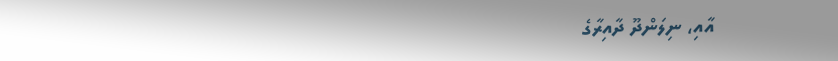އާއި، ނިލަންދޫ ދާއިރާގެ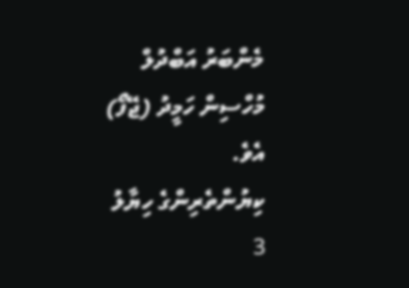މެންބަރު އަބްދުލް މުހްސިން ހަމީދު (ޖޭފޯ) އެވެ.
ކިޔުންތެރިންގެ ހިޔާލު
3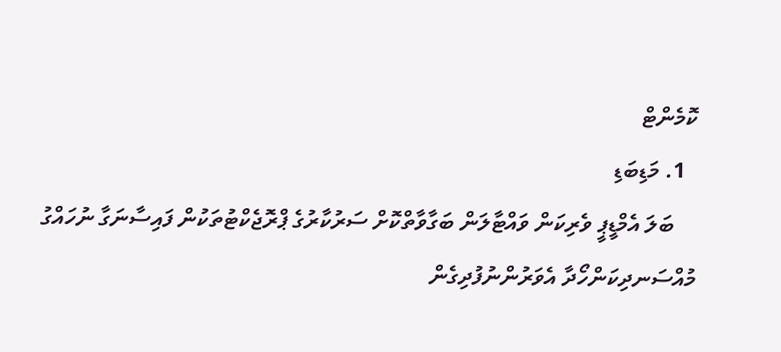ކޮމެންޓް
  1. މަޑިބަޑި
    ބަލަ އެމްޑީޕީ ވެރިކަން ވައްޓާލަން ބަގާވާތްކޮށް ސަރުކާރުގެ ޕްރޮޖެކްޓުތަކުން ފައިސާނަގާ ނުހައްގު މުއްސަނދިކަންހޯދާ އެވަރުންނުފުދިގެން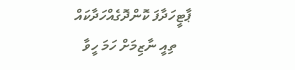ޕާޓީހަދާފަ ކޮންދޮގެއްހަދާކައް
    ތިއީ ނާޒިމަށް ހަމަ ހީވާ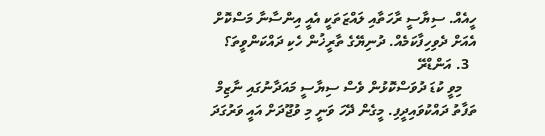ހީއެއް. ސިޔާސީ ރާހަތާއި ލައްޒަތަކީ އެއީ އިންސާނާ މަސްކޮށް އެއަށް ދެވިހިފާކަމެއް. ދުނިޔޭގެ ތާރީޚުން ހެކި ދައްކަންވީތަ؟
  3. އަންޑްރޭ
    މިވީ ކުޑަ ދުވަސްކޮޅުން ވެސް ސިޔާސީ މައަދާނުގައި ނާޒިމް ތަފާތު ދައްކުވައިދީފި. މީގެން ދޭހަ ވަނީ މި ވުޖޫދަށް އައީ ވަރުގަދަ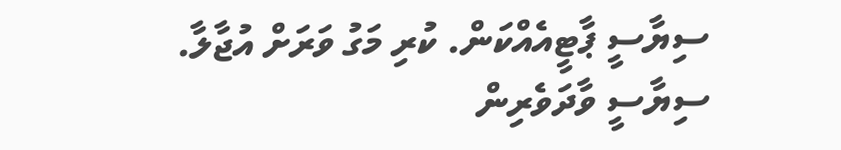ސިޔާސީ ޕާޓީއެއްކަން. ކުރި މަގު ވަރަށް އުޖާލާ. ސިޔާސީ ވާދަވެރިން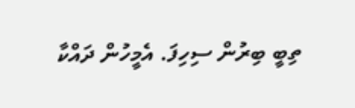ތިބީ ބިރުން ސިހިފަ. އެމީހުން ދައްކާ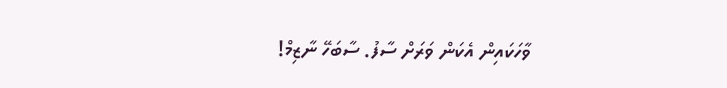ވާހަކައިން އެކަން ވަރަށް ސާފު. ސާބަހޭ ނާޒިމް!